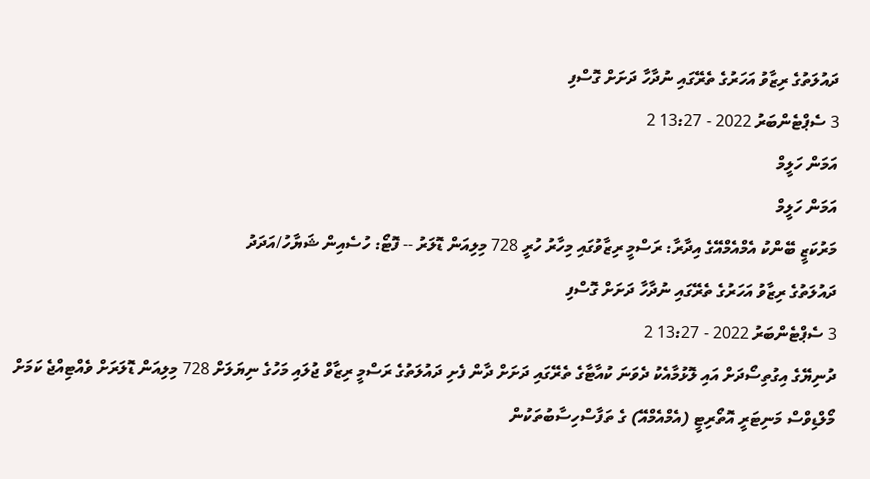ދައުލަތުގެ ރިޒާވު އަހަރުގެ ތެރޭގައި ނުދާހާ ދަށަށް ގޮސްފި
3 ސެޕްޓެންބަރު 2022 - 13:27 2
އަމަން ހަލީމް
އަމަން ހަލީމް
މަރުކަޒީ ބޭންކު އެމްއެމްއޭގެ އިދާރާ: ރަސްމީ ރިޒާވުގައި މިހާރު ހުރީ 728 މިލިއަން ޑޮލަރު -- ފޮޓޯ: ހުސެއިން ޝަޔާހު/އަދަދު
ދައުލަތުގެ ރިޒާވު އަހަރުގެ ތެރޭގައި ނުދާހާ ދަށަށް ގޮސްފި
3 ސެޕްޓެންބަރު 2022 - 13:27 2
ދުނިޔޭގެ އިގުތިސޯދަށް އައި ލޮޅުމާއެކު ދެވަނަ ކުއާޓާގެ ތެރޭގައި ދަށަށް ދާން ފެށި ދައުލަތުގެ ރަސްމީ ރިޒާވް ޖުލައި މަހުގެ ނިޔަލަށް 728 މިލިއަން ޑޮލަރަށް ވެއްޓިއްޖެ ކަމަށް މޯލްޑިވްސް މަނިޓަރީ އޮތޯރިޓީ (އެމްއެމްއޭ) ގެ ތަފާސްހިސާބުތަކުން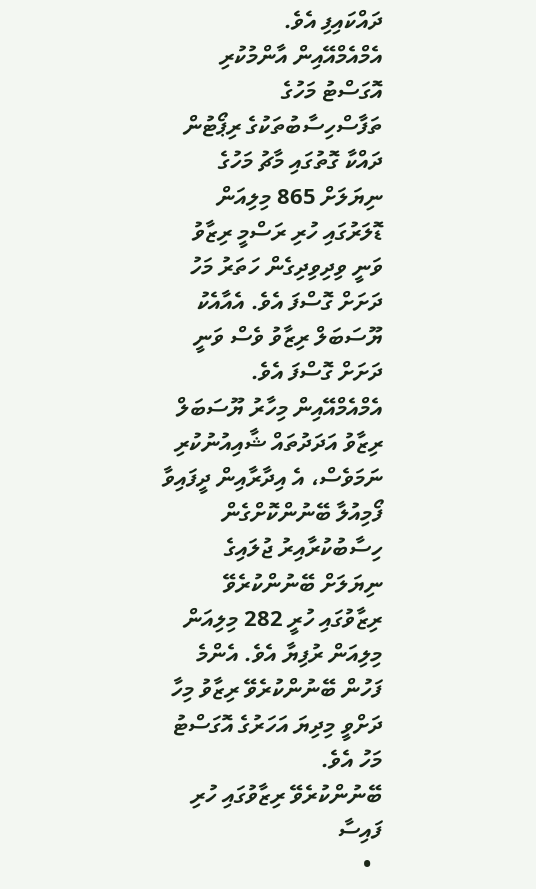ދައްކައިފި އެވެ.
އެމްއެމްއޭއިން އާންމުކުރި އޮގަސްޓު މަހުގެ ތަފާސްހިސާބުތަކުގެ ރިޕޯޓުން ދައްކާ ގޮތުގައި މާޗު މަހުގެ ނިޔަލަށް 865 މިލިއަން ޑޮލަރުގައި ހުރި ރަސްމީ ރިޒާވު ވަނީ ވިދިވިދިގެން ހަތަރު މަހު ދަށަށް ގޮސްފަ އެވެ. އެއާއެކު ޔޫސަބަލް ރިޒާވު ވެސް ވަނީ ދަށަށް ގޮސްފަ އެވެ.
އެމްއެމްއޭއިން މިހާރު ޔޫސަބަލް ރިޒާވު އަދަދުތައް ޝާއިއުނުކުރި ނަމަވެސް، އެ އިދާރާއިން ދީފައިވާ ފޯމިއުލާ ބޭނުންކޮށްގެން ހިސާބުކުރާއިރު ޖުލައިގެ ނިޔަލަށް ބޭނުންކުރެވޭ ރިޒާވުގައި ހުރީ 282 މިލިއަން މިލިއަން ރުފިޔާ އެވެ. އެންމެ ފަހުން ބޭނުންކުރެވޭ ރިޒާވު މިހާ ދަށްވީ މިދިޔަ އަހަރުގެ އޮގަސްޓު މަހު އެވެ.
ބޭނުންކުރެވޭ ރިޒާވުގައި ހުރި ފައިސާ
  •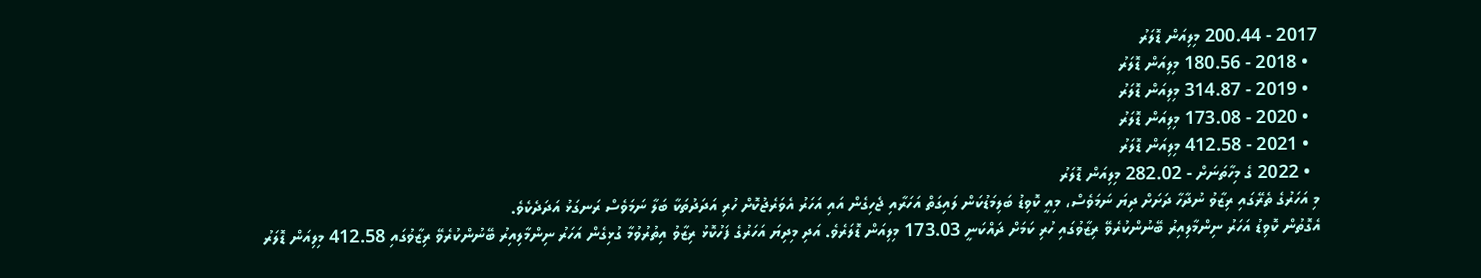2017 - 200.44 މިލިއަން ޑޮލަރު
  • 2018 - 180.56 މިލިއަން ޑޮލަރު
  • 2019 - 314.87 މިލިއަން ޑޮލަރު
  • 2020 - 173.08 މިލިއަން ޑޮލަރު
  • 2021 - 412.58 މިލިއަން ޑޮލަރު
  • 2022 ގެ މިހާތަނަށް - 282.02 މިލިއަން ޑޮލަރު
މި އަހަރުގެ ތެރޭގައި ރިޒާވު ނުދާހާ ދަށަށް ދިޔަ ނަމަވެސް، މިއީ ކޮވިޑު ބަލިމަޑުކަން ލައިގަތް އަހަރާއި ޖެހިގެން އައި އަހަރު އެވަރެޖުކޮށް ހުރި އަދަދުތަކާ ބަލާ ނަމަވެސް ރަނގަޅު އަދަދެކެވެ.
އެގޮތުން ކޮވިޑު އަހަރު ނިންމާލިއިރު ބޭނުންކުރެވޭ ރިޒާވުގައި ހުރި ކަމަށް ދައްކަނީ 173.03 މިލިއަން ޑޮލަރެވެ. އަދި މިދިޔަ އަހަރުގެ ފަހުކޮޅު ރިޒާވު އިތުރުވުމާ ގުޅިގެން އަހަރު ނިންމާލިއިރު ބޭނުންކުރެވޭ ރިޒާވުގައި 412.58 މިލިއަން ޑޮލަރު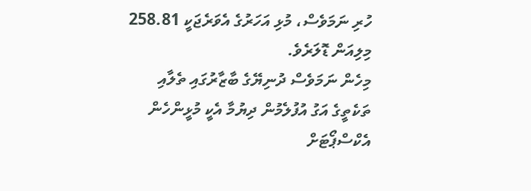ހުރި ނަމަވެސް، މުޅި އަހަރުގެ އެވަރެޖަކީ 258.81 މިލިއަން ޑޮލަރެވެ.
މިހެން ނަމަވެސް ދުނިޔޭގެ ބާޒާރުގައި ތެލާއި ތަކެތީގެ އަގު އުފުލެމުން ދިޔުމާ އެކީ މުޅީންހެން އެކްސްޕޯޓަށް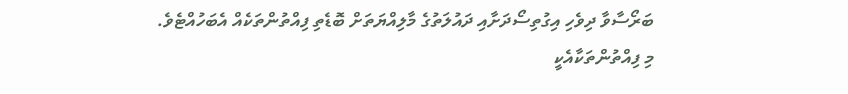ބަރޯސާވާ ދިވެހި އިގުތިސޯދަށާއި ދައުލަތުގެ މާލިއްޔަތަށް ބޮޑެތި ފިއްތުންތަކެއް އެބަހުއްޓެވެ.
މި ފިއްތުންތަކާއެކީ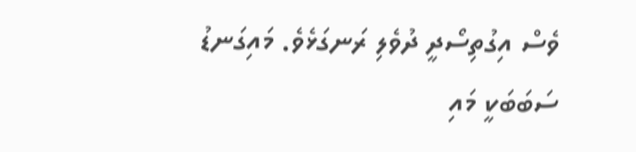ވެސް އިގުތިސޯދީ ދުވެލި ރަނގަޅެވެ. މައިގަނޑު ސަބަބަކީ މައި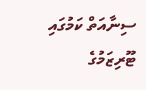ސިނާއަތް ކަމުގައި ޓޫރިޒަމުގެ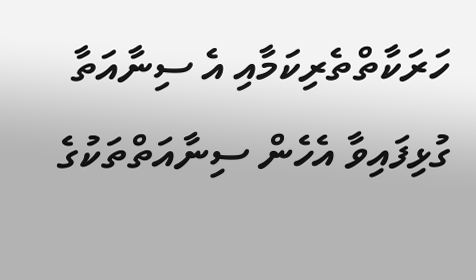ހަރަކާތްތެރިކަމާއި އެ ސިނާއަތާ ގުޅިފައިވާ އެހެން ސިނާއަތްތަކުގެ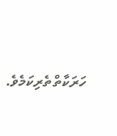ހަރަކާތްތެރިކަމެވެ.